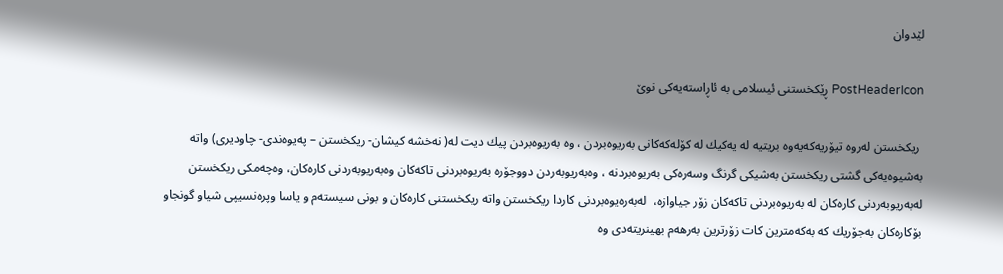لێدوان

PostHeaderIcon ڕێكخستنی ئیسلامی به‌ ئاڕاسته‌یه‌كی نوێ‌

 ریكخستن له‌روه‌ تیۆریه‌كه‌یه‌وه‌ بریتیه‌ له‌ یه‌كیك له‌ كۆله‌كه‌كانی به‌ریوه‌بردن ، وه‌ به‌ریوه‌بردن پیك دیت له‌( نه‌خشه‌ كیشان- ریكخستن – په‌یوه‌ندی- چاودیری) واته‌ به‌شیوه‌یه‌كی گشتی ریكخستن به‌شیكی گرنگ وسه‌ره‌كی به‌ریوه‌بردنه‌ ، وه‌به‌ریوبه‌ردن دووجۆره‌ به‌ریوه‌بردنی تاكه‌كان وه‌به‌ریوبه‌ردنی كاره‌كان، وه‌چه‌مكی ریكخستن له‌به‌ریوبه‌ردنی كاره‌كان له‌ به‌ریوه‌بردنی تاكه‌كان زۆر جیاوازه‌،  له‌به‌ره‌یوه‌بردنی كاردا ریكخستن واته‌ ریكخستنی كاره‌كان و بونی سیسته‌م و یاسا وپره‌نسیپی شیاو گونجاو بۆكاره‌كان به‌جۆریك كه‌ به‌كه‌مترین كات زۆرترین به‌رهه‌م بهینریته‌دی وه‌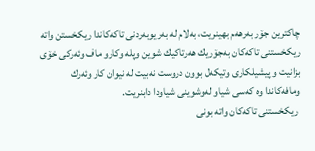چاكترین جۆر به‌رهه‌م بهینریت، به‌لام له‌ به‌ریوبه‌ردنی تاكه‌كاندا ریكخستن واته‌ ریكخستنی تاكه‌كان به‌جۆریك هه‌رتاكیك شوین وپله‌ وكارو ماف وئه‌ركی خۆی بزانیت و پیشیلكاری وتیكه‌ل بوون دروست نه‌بیت له‌ نیوان كار وئه‌رك ومافه‌كاندا وه‌ كه‌سی شیاو له‌وشوینی شیاودا دابنریت.
 ریكخستنی تاكه‌كان واته‌ بونی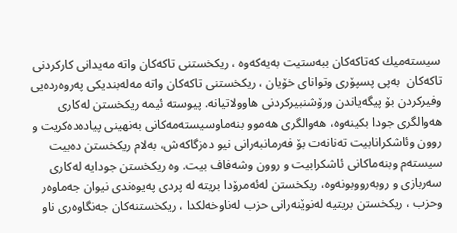سیسته‌میك كه‌تاكه‌كان ببه‌ستیت به‌یه‌كه‌وه‌ ، ریكخستنی تاكه‌كان واته‌ مه‌یدانی كاركردنی تاكه‌كان  به‌پی پسپۆری وتوانای خۆیان ، ریكخستنی تاكه‌كان واته‌ مه‌له‌بندیكی په‌روه‌رده‌یی وفیركردن بۆ پیگه‌یاندن ورۆشنبیركردنی هاوولاتیانه‌. پیوسته‌ ئیمه‌ ریكخستن له‌كاری هه‌والگری جودا بكینه‌وه‌، هه‌والگری هه‌موو بنه‌ماوسیسته‌مه‌كانی به‌نهینی پیاده‌ده‌كریت و روون وئاشكرانابیت ته‌نانه‌ت بۆ فه‌رمانبه‌رانی نیو ده‌زگاكه‌ش، به‌لام ریكخستن ده‌بیت سیسته‌م وبنه‌ماكانی ئاشكرابیت و روون وشه‌فاف بیت. وه‌ ریكخستن جودایه‌ له‌كاری سه‌ربازی و روبه‌رووبونه‌وه‌، ریكخستن له‌ئه‌مرۆدا بریته‌ له‌ پردی په‌یوه‌ندی نیوان جه‌ماوه‌ر وحزب ، ریكخستن بریتیه‌ له‌نوێنه‌رانی حزب له‌ناوخه‌لكدا ، ریكخستنه‌كان جه‌نگاوه‌ری ناو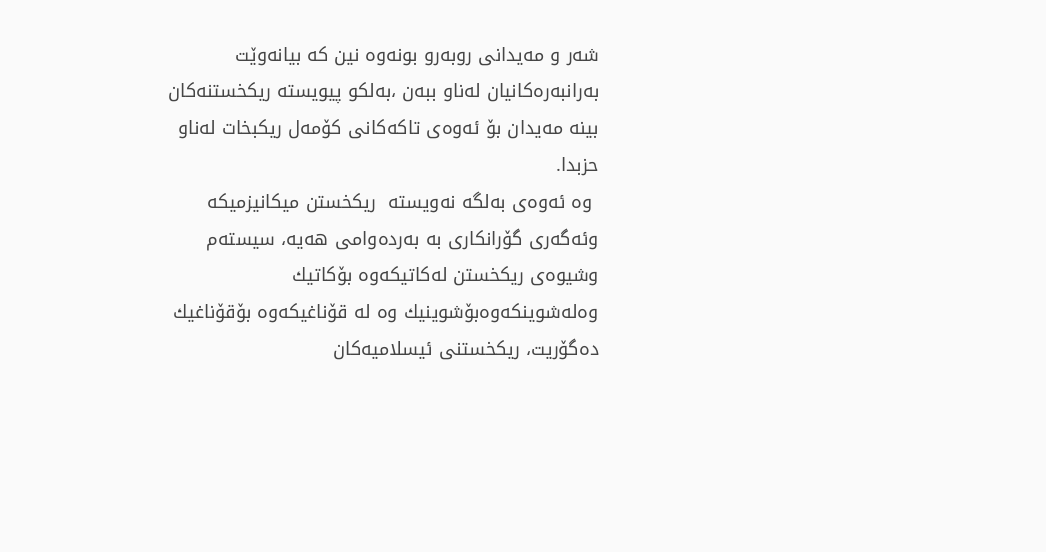شه‌ر و مه‌یدانی روبه‌رو بونه‌وه‌ نین كه‌ بیانه‌وێت به‌رانبه‌ره‌كانیان له‌ناو ببه‌ن ،به‌لكو پیویسته‌ ریكخستنه‌كان بینه‌ مه‌یدان بۆ ئه‌وه‌ی تاكه‌كانی كۆمه‌ل ریكبخات له‌ناو حزبدا.
 وه‌ ئه‌وه‌ی به‌لگه‌ نه‌ویسته‌  ریكخستن میكانیزمیكه‌  وئه‌گه‌ری گۆرانكاری به‌ به‌رده‌وامی هه‌یه‌، سیسته‌م وشیوه‌ی ریكخستن له‌كاتیكه‌وه‌ بۆكاتیك وه‌له‌شوینكه‌وه‌بۆشوینیك وه‌ له‌ قۆناغیكه‌وه‌ بۆقۆناغیك ده‌گۆریت، ریكخستنی ئیسلامیه‌كان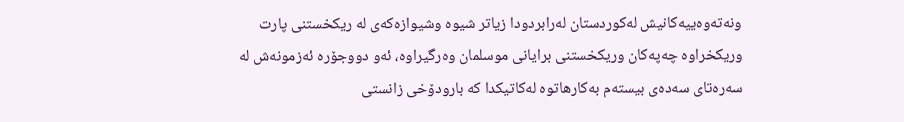ونه‌ته‌وه‌ییه‌كانیش له‌كوردستان له‌رابردودا زیاتر شیوه‌ وشیوازه‌كه‌ی له‌ ریكخستنی پارت وریكخراوه‌ چه‌په‌كان وریكخستنی برایانی موسلمان وه‌رگیراوه‌، ئه‌و دووجۆره‌ ئه‌زمونه‌ش له‌ سه‌ره‌تای سه‌ده‌ی بیسته‌م به‌كارهاتوه‌ له‌كاتیكدا كه‌ بارودۆخی زانستی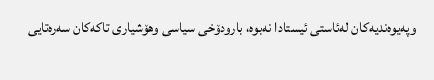وپه‌یوه‌ندیه‌كان له‌ئاستی ئیستادا نه‌بوه‌، بارودۆخی سیاسی وهۆشیاری تاكه‌كان سه‌ره‌تایی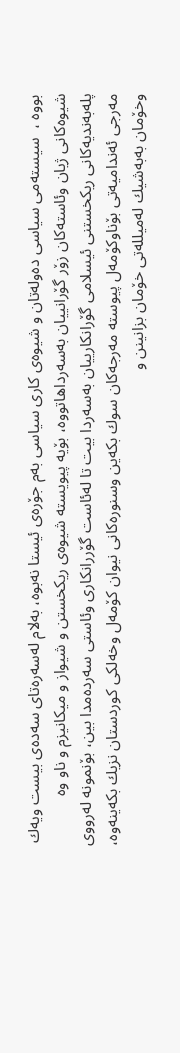بووه‌ ،  سیسته‌می سیاسی ده‌وله‌تان و شیوه‌ی كاری سیاسی به‌م جۆره‌ی ئیستا نه‌بوه‌، به‌لام له‌سه‌ره‌تای سه‌ده‌ی بیست ویه‌ك  شیوه‌كانی ژیان وئاسته‌كان زۆر گۆرانییان به‌سه‌رداهاتووه‌، بۆیه‌ پیویسته‌ شیوه‌ی ریكخستن و شیواز و میكانیزم و ناو وه‌ پله‌به‌ندیه‌كانی ریكخستنی ئیسلامی گۆرانكارییان به‌سه‌ردا بیت تا له‌ئاست گۆررانكاری وئاستی سه‌رده‌مدا بین، بۆنمونه‌ له‌رووی مه‌رجی ئه‌ندامیه‌تی بۆناوكۆمه‌ل پیوسته‌ مه‌رجه‌كان سوك بكه‌ین وسنوره‌كانی نیوان كۆمه‌ل وخه‌لكی كوردستان نزیك بكه‌ینه‌وه‌، وخۆمان به‌به‌شیك له‌میلله‌تی خۆمان بزانینن و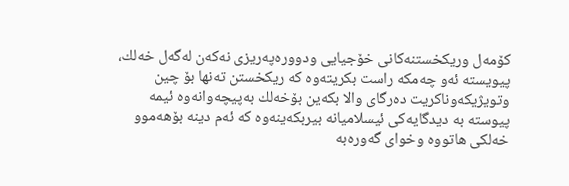كۆمه‌ل وریكخستنه‌كانی خۆجیایی ودووره‌په‌ریزی نه‌كه‌ن له‌گه‌ل خه‌لك، پیویسته‌ ئه‌و چه‌مكه‌ راست بكریته‌وه‌ كه‌ ریكخستن ته‌نها بۆ چین وتویژیكه‌وناكریت ده‌رگای والا بكه‌ین بۆخه‌لك به‌پیچه‌وانه‌وه‌ ئیمه‌ پیوسته‌ به‌ دیدگایه‌كی ئیسلامیانه‌ بیربكه‌ینه‌وه‌ كه‌ ئه‌م دینه‌ بۆهه‌موو خه‌لكی هاتووه‌ وخوای گه‌وره‌به‌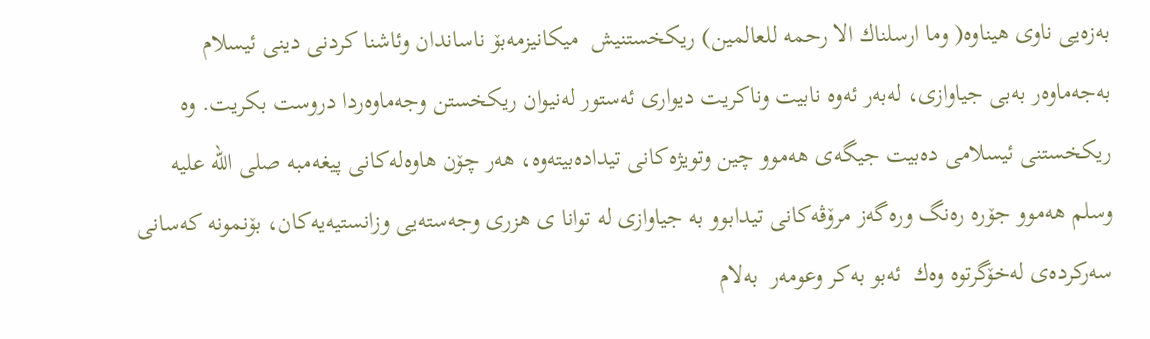به‌زه‌یی ناوی هیناوه‌( وما ارسلناك الا رحمه‌ للعالمین) ریكخستنیش  میكانیزمه‌بۆ ناساندان وئاشنا كردنی دینی ئیسلام به‌جه‌ماوه‌ر به‌بی جیاوازی، له‌به‌ر ئه‌وه‌ نابیت وناكریت دیواری ئه‌ستور له‌نیوان ریكخستن وجه‌ماوه‌ردا دروست بكریت. وه‌ ریكخستنی ئیسلامی ده‌بیت جیگه‌ی هه‌موو چین وتویژه‌كانی تیداده‌بیته‌وه‌، هه‌ر چۆن هاوه‌له‌كانی پیغه‌مبه‌ صلی الله علیه‌ وسلم هه‌موو جۆره‌ ره‌نگ وره‌گه‌ز مرۆڤه‌كانی تیدابوو به‌ جیاوازی له‌ توانا ی هزری وجه‌سته‌یی وزانستیه‌یه‌كان، بۆنمونه‌ كه‌سانی سه‌ركرده‌ی له‌خۆگرتوه‌ وه‌ك  ئه‌بو به‌كر وعومه‌ر  به‌لام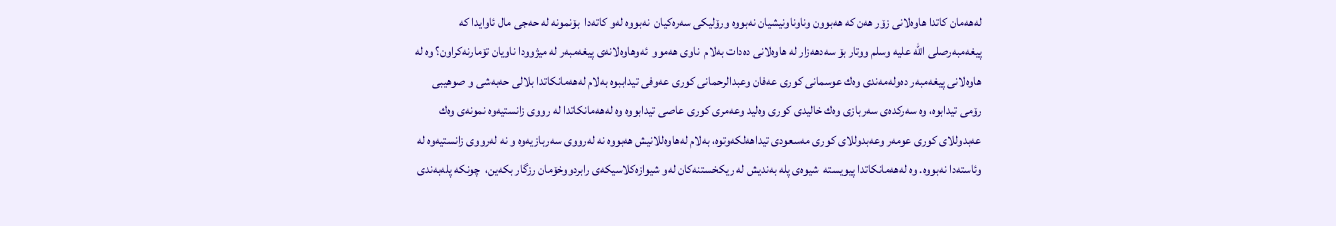له‌هه‌مان كاتدا هاوه‌لانی زۆر هه‌ن كه‌ هه‌بوون وناوناونیشیان نه‌بووه‌ ورۆلیكی سه‌ره‌كیان  نه‌بووه‌ له‌و كاته‌دا  بۆنمونه‌ له‌ حه‌جی مال ئاوایدا كه‌ پیغه‌مبه‌رصلی الله علیه‌ وسلم ووتار بۆ سه‌دهه‌زار له‌ هاوه‌لانی ده‌دات به‌لام  ناوی هه‌موو  ئه‌وهاوه‌لانه‌ی پیغه‌مبه‌ر له‌ میژوودا ناویان تۆمارنه‌كراون؟ وه‌ له‌ هاوه‌لانی پیغه‌مبه‌ر ده‌وله‌مه‌ندی وه‌ك عوسمانی كوری عه‌فان وعبدالرحمانی كوری عه‌وفی تیداببوه‌ به‌لام له‌هه‌مانكاتدا بلالی حه‌به‌شی و صوهیبی رۆمی تیدابوه‌، وه‌ سه‌ركده‌ی سه‌ربازی وه‌ك خالیدی كوری وه‌لید وعه‌مری كوری عاصی تیدابووه‌ وه‌ له‌هه‌مانكاتدا له‌ رووی زانستیه‌وه‌ نمونه‌ی وه‌ك عه‌بدوللای كوری عومه‌ر وعه‌بدوللای كوری مه‌سعودی تیداهه‌لكه‌وتوه‌، به‌لام له‌هاوه‌للانیش هه‌بووه‌ نه‌ له‌رووی سه‌ربازیه‌وه‌ و نه‌ له‌رووی زانستیه‌وه‌ له‌ وئاسته‌دا نه‌بووه‌. وه‌ له‌هه‌مانكاتدا پیویسته‌  شیوه‌ی پله‌ به‌ندیش له‌ ریكخستنه‌كان له‌و شیوازه‌كلاسیكه‌ی رابردووخۆمان رزگار بكه‌ین،  چونكه‌ پله‌به‌ندی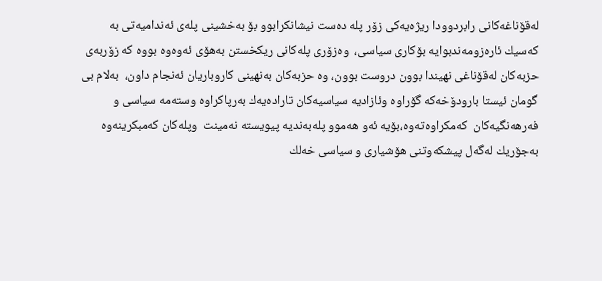له‌قۆناغه‌كانی رابردوودا ریژه‌یه‌كی زۆر پله‌ ده‌ست نیشانكرابوو بۆ به‌خشینی پله‌ی ئه‌ندامیه‌تی به‌ كه‌سیك ئاره‌زومه‌ندبوایه‌ بۆكاری سیاسی،  وه‌زۆری پله‌كانی ریكخستن به‌هۆی ئه‌وه‌وه‌ بووه‌ كه‌ زۆربه‌ی حزبه‌كان له‌قۆناغی نهیندا بوون دروست بوون، وه‌ حزبه‌كان به‌نهینی كاروباریان ئه‌نجام داون،  به‌لام بی گومان ئیستا بارودۆخه‌كه‌ گۆراوه‌ وئازادیه‌ سیاسیه‌كان تاراده‌یه‌ك به‌رپاكراوه‌ وسته‌مه‌ سیاسی و فه‌رهه‌نگیه‌كان  كه‌مكراوه‌ته‌وه‌،بۆیه‌ ئه‌و هه‌موو پله‌به‌ندیه‌ پیویسته‌ نه‌مینت  وپله‌كان كه‌مبكرینه‌وه‌ به‌جۆریك له‌گه‌ل پیشكه‌وتنی هۆشیاری و سیاسی خه‌لك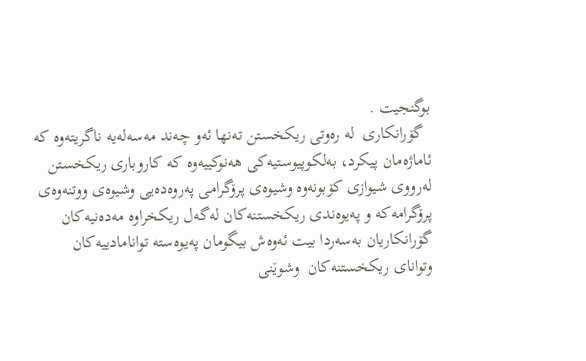بوگنجیت .
  گۆرانكاری  له‌ ره‌وتی ریكخستن ته‌نها ئه‌و چه‌ند مه‌سه‌له‌یه‌ ناگریته‌وه‌ كه‌ ئاماژه‌مان پیكرد، به‌لكوپیوستیه‌كی هه‌نوكییه‌وه‌ كه‌ كاروباری ریكخستن له‌رووی شیوازی كۆبونه‌وه‌ وشیوه‌ی پرۆگرامی په‌روه‌ده‌یی وشیوه‌ی ووتنه‌وه‌ی پرۆگرامه‌كه‌ و په‌یوه‌ندی ریكخستنه‌كان له‌گه‌ل ریكخراوه‌ مه‌ده‌نیه‌كان گۆرانكاریان به‌سه‌ردا بیت ئه‌وه‌ش بیگومان په‌یوه‌سته‌ توانامادییه‌كان وتوانای ریكخستنه‌كان  وشوێنی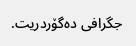جگرافی ده‌گۆردریت.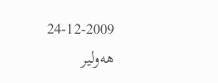24-12-2009
هه‌ولیر